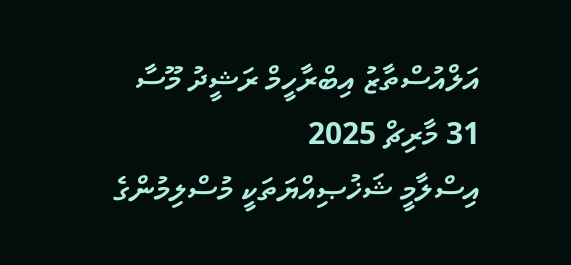އަލްއުސްތާޒު އިބްރާހީމް ރަޝީދު މޫސާ
31 މާރިޗް 2025
އިސްލާމީ ޝަޚުޞިއްޔަތަކީ މުސްލިމުންގެ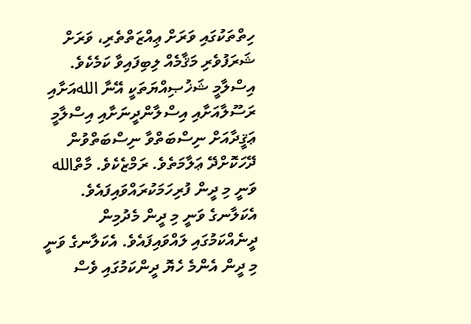ހިތްތަކުގައި ވަރަށް ޢިއްޒަތްތެރި، ވަރަށް ޝަރަފުވެރި މަޤާމެއް ލިބިފައިވާ ކަމެކެވެ. އިސްލާމީ ޝަޚުޞިއްޔަތަކީ އޭނާ اللهއަށާއި ރަސޫލާއަށާއި އިސްލާންދީނަށާއި އިސްލާމީ ޢަޤީދާއަށް ނިސްބަތްވާ ނިސްބަތްވުން ދޭހަކޮށްދޭ ޢަލާމަތެވެ. ރަމްޒެކެވެ. މާތްالله ވަނީ މި ދީން ފުރިހަމަކުރައްވައިފައެވެ. އެކަލާނގެ ވަނީ މި ދީން މެދުމިން ދީނެއްކަމުގައި ލައްވައިފައެވެ. އެކަލާނގެ ވަނީ މި ދީން އެންމެ ހެޔޮ ދީންކަމުގައި ވެސް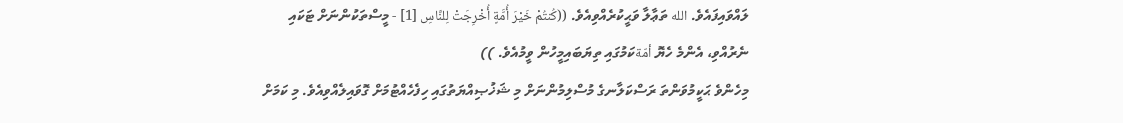ލައްވައިފައެވެ. الله ތަޢާލާ ވަޙީކުރެއްވިއެވެ. ((كُنتُمْ خَيْرَ أُمَّةٍ أُخْرِجَتْ لِلنَّاسِ [1] - މީސްތަކުންނަށް ޓަކައި ނެރުއްވި، އެންމެ ހެޔޮ أمّةކަމުގައި ތިޔަބައިމީހުން ވީމުއެވެ. ))
މިހެންވެ ޙަކީމުވަންތަ ރަސްކަލާނގެ މުސްލިމުންނަށް މި ޝަޚުޞިއްޔަތުގައި ހިފެހެއްޓުމަށް ގޮވައިލެއްވިއެވެ. މި ކަމަށް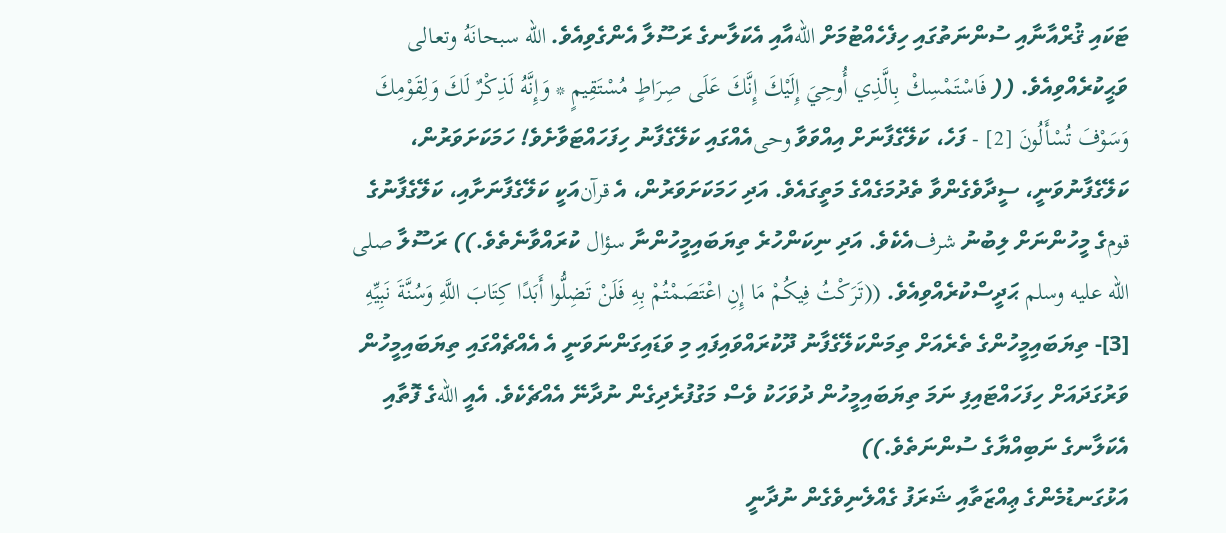ޓަކައި ޤުރްއާނާއި ސުންނަތުގައި ހިފެހެއްޓުމަށް اللهއާއި އެކަލާނގެ ރަސޫލާ އެންގެވިއެވެ. الله سبحانَهُ وتعـالى ވަޙީކުރެއްވިއެވެ. (( فَاسْتَمْسِكْ بِالَّذِي أُوحِيَ إِلَيْكَ إِنَّكَ عَلَى صِرَاطٍ مُسْتَقِيمٍ * وَإِنَّهُ لَذِكْرٌ لَكَ وَلِقَوْمِكَ وَسَوْفَ تُسْأَلُونَ [2] - ފަހެ، ކަލޭގެފާނަށް އިއްވަވާ وحىއެއްގައި ކަލޭގެފާނު ހިފަހައްޓަވާށެވެ! ހަމަކަށަވަރުން، ކަލޭގެފާނުވަނީ، ސީދާވެގެންވާ ތެދުމަގެއްގެ މަތީގައެވެ. އަދި ހަމަކަށަވަރުން، އެ قرآنއަކީ ކަލޭގެފާނަށާއި، ކަލޭގެފާނުގެ قومގެ މީހުންނަށް ލިބުނު شرفއެކެވެ. އަދި ނިކަންހުރެ ތިޔަބައިމީހުންނާ سؤال ކުރައްވާނެތެވެ.)) ރަސޫލާ صلى الله عليه وسلم ޙަދީސްކުރެއްވިއެވެ. ((تَرَكْتُ فِيكُمْ مَا إِنِ اعْتَصَمْتُمْ بِهِ فَلَنْ تَضِلُّوا أَبَدًا كِتَابَ اللَّهِ وَسُنَّةَ نَبِيِّهِ [3]- ތިޔަބައިމީހުންގެ ތެރެއަށް ތިމަންކަލޭގެފާނު ދޫކުރައްވައިފައި މި ވަޑައިގަންނަވަނީ އެ އެއްޗެއްގައި ތިޔަބައިމީހުން ވަރުގަދައަށް ހިފަހައްޓައިފި ނަމަ ތިޔަބައިމީހުން ދުވަހަކު ވެސް މަގުފުރެދިގެން ނުދާނޭ އެއްޗެކެވެ. އެއީ اللهގެ ފޮތާއި އެކަލާނގެ ނަބިއްޔާގެ ސުންނަތެވެ.))
އަޅުގަނޑުމެންގެ ޢިއްޒަތާއި ޝަރަފު ގެއްލެނިވެގެން ނުދާނީ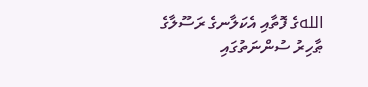اللهގެ ފޮތާއި އެކަލާނގެ ރަސޫލާގެ ޠާހިރު ސުންނަތުގައި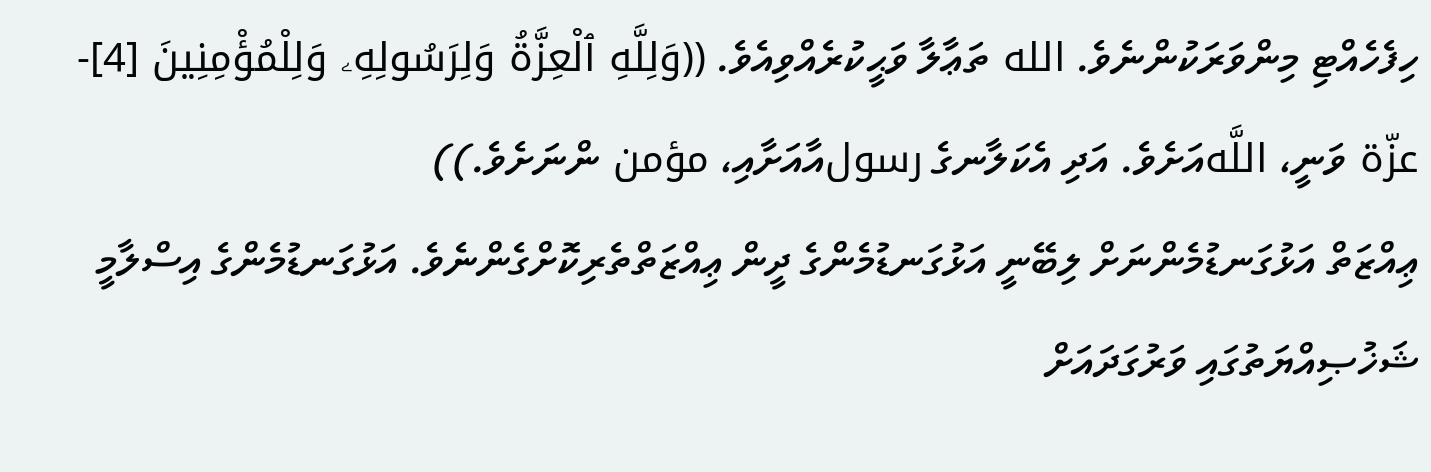ހިފެހެއްޓި މިންވަރަކުންނެވެ. الله ތަޢާލާ ވަޙީކުރެއްވިއެވެ. ((وَلِلَّهِ ٱلْعِزَّةُ وَلِرَسُولِهِۦ وَلِلْمُؤْمِنِينَ [4]- عزّة ވަނީ، اللَّهއަށެވެ. އަދި އެކަލާނގެ رسولއާއަށާއި، مؤمن ންނަށެވެ.))
ޢިއްޒަތް އަޅުގަނޑުމެންނަށް ލިބޭނީ އަޅުގަނޑުމެންގެ ދީން ޢިއްޒަތްތެރިކޮށްގެންނެވެ. އަޅުގަނޑުމެންގެ އިސްލާމީ ޝަޚުޞިއްޔަތުގައި ވަރުގަދައަށް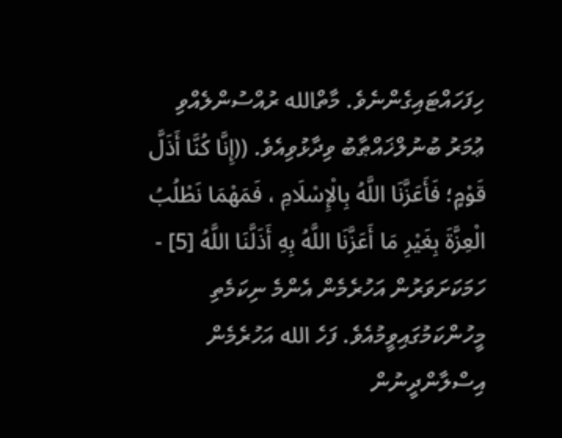ހިފަހައްޓައިގެންނެވެ. މާތްالله ރުއްސުންލެއްވި ޢުމަރު ބުނުލްޚައްޠާބު ވިދާޅުވިއެވެ. ((إِنَّا كُنَّا أَذَلَّ قَوْمٍ؛ فَأَعَزَّنَا اللَّهُ بِالْإِسْلَامِ ، فَمَهْمَا نَطْلُبُ الْعِزَّةَ بِغَيْرِ مَا أَعَزَّنَا اللَّهُ بِهِ أَذَلَّنَا اللَّهُ [5] - ހަމަކަށަވަރުން އަހުރެމެން އެންމެ ނިކަމެތި މީހުންކަމުގައިވީމުއެވެ. ފަހެ الله އަހުރެމެން އިސްލާންދީނުން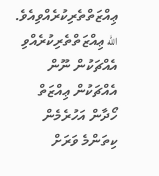ޢިއްޒަތްތެރިކުރެއްވިއެވެ. الله ޢިއްޒަތްތެރިކުރެއްވި އެއްޗަކުން ނޫން އެއްޗަކުން ޢިއްޒަތް ހޯދާން އަހުރެމެން ކިތަންމެ ވަރަށް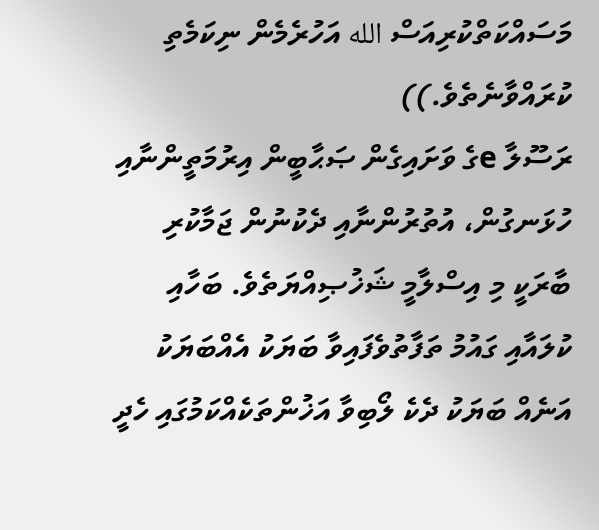މަސައްކަތްކުރިއަސް الله އަހުރެމެން ނިކަމެތި ކުރައްވާނެތެވެ.))
ރަސޫލާ eގެ ވަށައިގެން ޞަޙާބީން އިރުމަތީންނާއި ހުޅަނގުން، އުތުރުންނާއި ދެކުނުން ޖަމާކުރި ބާރަކީ މި އިސްލާމީ ޝަޚުޞިއްޔަތެވެ. ބަހާއި ކުލައާއި ގައުމު ތަފާތުވެފައިވާ ބަޔަކު އެއްބަޔަކު އަނެއް ބަޔަކު ދެކެ ލޯބިވާ އަޚުންތަކެއްކަމުގައި ހެދީ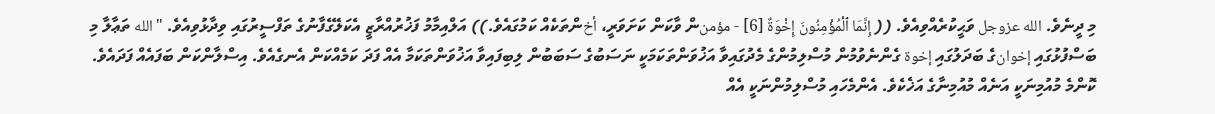މި ދީނެވެ. الله عزوجل ވަޙީކުރެއްވިއެވެ. (( إِنَّمَا ٱلْمُؤْمِنُونَ إِخْوَةٌ [6] - مؤمنން ވާކަން ކަށަވަރީ، أخންތަކެއް ކަމުގައެވެ.)) އަލްއިމާމު ފަޚުރުއްރާޒީ އެކަލޭގެފާނުގެ ތަފްސީރުގައި ވިދާޅުވިއެވެ. "الله ތަޢާލާ މި ބަސްފުޅުގައި إخوانގެ ބަދަލުގައި إخوة ގެންނެވުމުން މުސްލިމުންގެ މެދުގައިވާ އަޚުވަންތަކަމަކީ ނަސަބުގެ ސަބަބުން ލިބިފައިވާ އަޚުވަންތަކަމާ އެއް ފަދަ ކަމެއްކަން އެނގެއެވެ. އިސްލާންކަން ބަފައެއް ފަދައެވެ. ކޮންމެ މުއުމިނަކީ އަނެއް މުއުމިނާގެ އަޚެކެވެ. އެންމެހައި މުސްލިމުންނަކީ އެއް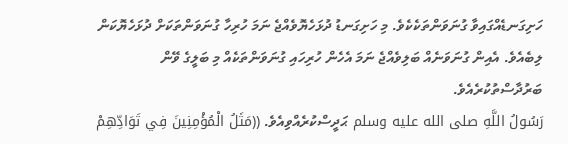ހަށިގަނޑެއްގައިވާ ގުނަވަންތަކެކެވެ. މި ހަށިގަނޑު ދުޅަހެޔޮވެއްޖެ ނަމަ ހުރިހާ ގުނަވަންތަކަށް ދުޅަހެޔޮކަން ލިބެއެވެ. އެއިން ގުނަވަނެއް ބަލިވެއްޖެ ނަމަ އެހެން ހުރިހައި ގުނަވަންތަކެއް މި ބަލީގެ ވޭން ބަރުދާސްތުކުރެއެވެ.
رَسُولُ اللَّهِ صلى الله عليه وسلم ޙަދީސްކުރެއްވިއެވެ. ((مَثَلُ الْمُؤْمِنِينَ فِي تَوَادِّهِمْ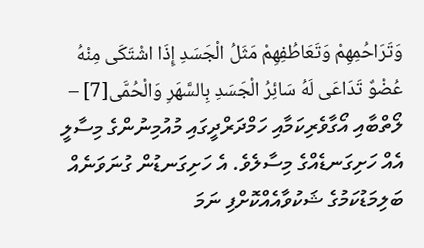وَتَرَاحُمِهِمْ وَتَعَاطُفِهِمْ مَثَلُ الْجَسَدِ إِذَا اشْتَكَى مِنْهُ عُضْوٌ تَدَاعَى لَهُ سَائِرُ الْجَسَدِ بِالسَّهَرِ وَالْحُمَّى[7] – ލޯތްބާއި އޯގާވެރިކަމާއި ހަމްދަރްދީގައި މުއުމިނުންގެ މިސާލީ އެއް ހަށިގަނޑެއްގެ މިސާލެވެ. އެ ހަށިގަނޑުން ގުނަވަނެއް ބަލިމަޑުކަމުގެ ޝަކުވާއެއްކޮށްފި ނަމަ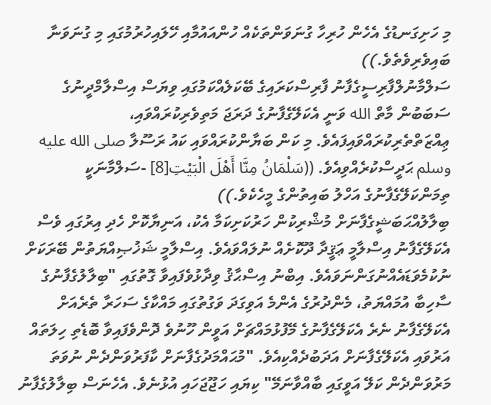މި ހަށިގަނޑުގެ އެހެން ހުރިހާ ގުނަވަންތަކެއް ހުންއައުމާއި ހޭލައިހުރުމުގައި މި ގުނަވަނާ ބައިވެރިވެތެވެ.))
ސަލްމާނުލްފާރިސީގެފާނު ފާރިސްކަރައިގެ ބޭކަލެއްކަމުގައި ވިޔަސް އިސްލާމްދީނުގެ ސަބަބުން މާތް الله ވަނީ އެކަލޭގެފާނުގެ ދަރަޖަ މަތިވެރިކުރައްވައި، ޢިއްޒަތްތެރިކުރައްވައިފައެވެ. މި ކަން ބަޔާންކުރައްވައި ކައު ރަސޫލާ صلى الله عليه وسلم ޙަދީސްކުރެއްވިއެވެ. ((سَلْمَانُ مِنَّا أَهْلَ الْبَيْتِ[8] -ސަލްމާނަކީ ތިމަންކަލޭގެފާނުގެ އަހްލު ބައިތުންގެ މީހެކެވެ.))
ބިލާލުއްޙަބަޝީގެފާނަށް މުޝްރިކުން ހަރުކަށިކަމާ އެކު، އަނިޔާކޮށް ހެދި އިރުގައި ވެސް އެކަލޭގެފާނު އިސްލާމީ ޢަޤީދާ ދޫކޮށެއް ނުލައްވައެވެ. އިސްލާމީ ޝަޚުޞިއްޔަތުން ބޭރަކަށް ނުކުމެވަޑައެއްނުގަންނަވައެވެ. އިބްނު އިސްޙާޤު ވިދާޅުވެފައިވާ ގޮތުގައި "ބިލާލުގެފާނުގެ ސާހިބާ އުމައްޔަތު، މެންދުރުގެ އެންމެ އަވިގަދަ ވަގުތުގައި މައްކާގެ ސަހަރާ ތެރެއަށް އެކަލޭގެފާނު ނެރެ އެކަލޭގެފާނުގެ މޭފުޅުމައްޗަށް އަވީން ހޫނުވެ ދޮންވެފައިވާ ބޮޑެތި ހިލަތައް އަރުވައި އެކަލޭގެފާނަށް އަދަބުދެއްކިއެވެ. "މުޙައްމަދުގެފާނަށް ކާފަރުވަންދެން ނުވަތަ މަރުވަންދެން ކަލޭ އަވީގައި ބާއްވާނަމޭ" ކިޔައި ހަޖޫޖަހައި އުޅުނެވެ. އެހެނަސް ބިލާލުގެފާނު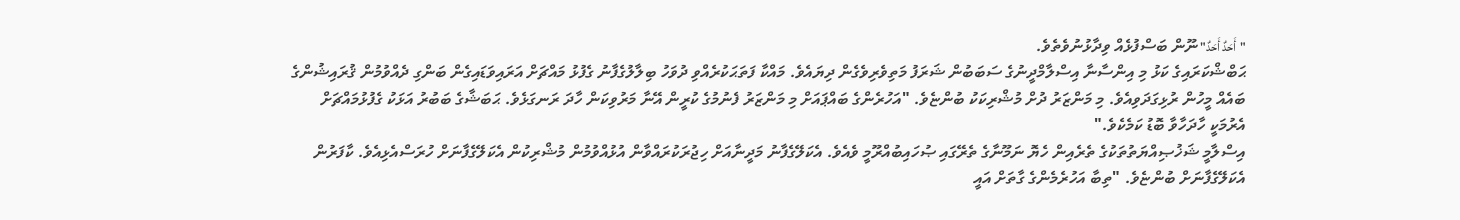"أَحَدٌ أَحَدٌ" ނޫން ބަސްފުޅެއް ވިދާޅުނުވެތެވެ.
ޙަބްޝްކަރައިގެ ކަޅު މި އިންސާނާ އިސްލާމްދީނުގެ ސަބަބުން ޝަރަފު މަތިވެރިވެގެން ދިޔައެވެ. މައްކާ ފަތަޙަކުރެއްވި ދުވަހު ބިލާލުގެފާނު ގެފުޅު މައްޗަށް އަރައިވަޑައިގެން ބަންގި ދެއްވުމުން ޤުރައިޝުންގެ ބައެއް މީހުން ރުޅިގަދަވިއެވެ. މި މަންޒަރު ދުށް މުޝްރިކަކު ބުންޏެވެ. "އަހުރެންގެ ބައްޕައަށް މި މަންޒަރު ފެނުމުގެ ކުރީން އޭނާ މަރުވިކަން ހާދަ ރަނގަޅެވެ. ޙަބަޝާގެ ބަބުރު އަޅަކު ގެފުޅުމައްޗަށް އެރުމަކީ ހާދަހާވާ ބޮޑު ކަމެކެވެ."
އިސްލާމީ ޝަޚުޞިއްޔަތުތަކުގެ ތެރެއިން ހެޔޮ ނަމޫނާގެ ތެރޭގައި ޞުހައިބުއްރޫމީ ވެއެވެ. އެކަލޭގެފާނު މަދީނާއަށް ހިޖުރަކުރައްވާން އުޅުއްވުމުން މުޝްރިކުން އެކަލޭގެފާނަށް ހުރަސްއެޅިއެވެ. ކާފަރުން އެކަލޭގެފާނަށް ބުންޏެވެ. "ތިބާ އަހުރެމެންގެ ގާތަށް އައީ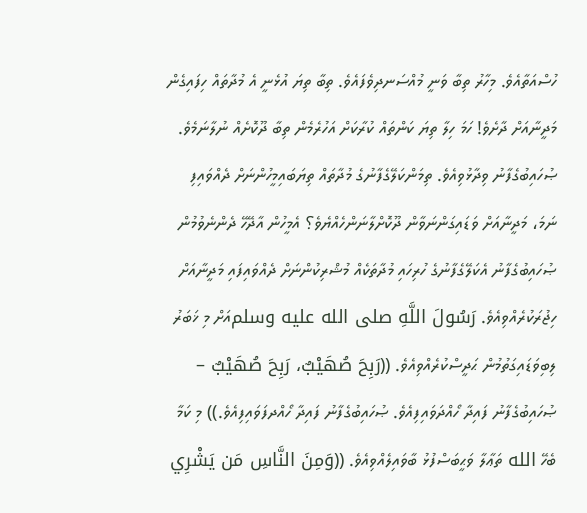ހުސްއަތާއެވެ. މިހާރު ތިބާ ވަނީ މުއްސަނދިވެފައެވެ. ތިބާ ތިޔަ އުޅެނީ އެ މުދާތައް ހިފައިގެން މަދީނާއަށް ދާށެވެ! ހަމަ ހިލާ ތިޔަ ކަންތައް ކުރާކަށް އަހުރެމެން ތިބާ ދޫކޮށެއް ނުލާނަމެވެ. ޞުހައިބުގެފާނު ވިދާޅުވިއެވެ. ތިމަންކަލޭގެފާނުގެ މުދާތައް ތިޔަބައިމީހުންނަށް ދެއްވައިފި ނަމަ، މަދީނާއަށް ވަޑައިގަންނަވާން ދޫކޮށްލާނަންހެއްޔެވެ؟ އެމީހުން އާދޭހޭ ދެންނެވުމުން ޞުހައިބުގެފާނު އެކަލޭގެފާނުގެ ހުރިހައި މުދާތަކެއް މުޝްރިކުންނަށް ދެއްވައިފައި މަދީނާއަށް ހިޖުރަކުރެއްވިއެވެ. رَسُولَ اللَّهِ صلى الله عليه وسلمއަށް މި ޚަބަރު ލިބިވަޑައިގަތުމުން ޙަދީސްކުރެއްވިއެވެ. ((رَبِحَ صُهَيْبٌ، رَبِحَ صُهَيْبٌ – ޞުހައިބުގެފާނު ފައިދާ ހޯއްދަވައިފިއެވެ. ޞުހައިބުގެފާނު ފައިދާ ހޯއްދފަވައިފިއެވެ.)) މި ކަމާ ބެހޭ الله ތަޢާލާ ވަޙީބަސްފުޅު ބާވައިލެއްވިއެވެ. ((وَمِنَ النَّاسِ مَن يَشْرِي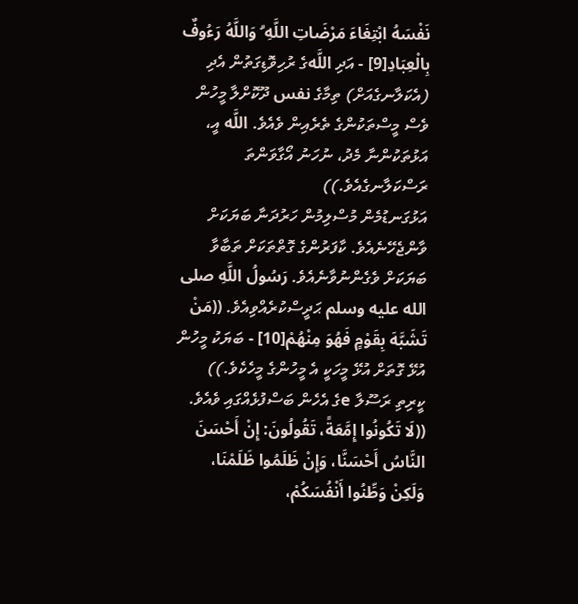نَفْسَهُ ابْتِغَاءَ مَرْضَاتِ اللَّهِ ۗ وَاللَّهُ رَءُوفٌ بِالْعِبَادِ[9] - އަދި اللَّهގެ ރުހިވޮޑިގަތުން އެދި (އެކަލާނގެއަށް) ތިމާގެ نفس ދޫކޮށްލާ މީހުން ވެސް މީސްތަކުންގެ ތެރެއިން ވެއެވެ. اللَّه އީ، އަޅުތަކުންނާ މެދު، ނުހަނު އޯގާވަންތަ ރަސްކަލާނގެއެވެ.))
އަޅުގަނޑުމެން މުސްލިމުން ހަރުދަނާ ބަޔަކަށް ވާންޖެހޭނެއެވެ. ކާފަރުންގެ ގޮތްތަކަށް ތަބާވާ ބަޔަކަށް ވެގެންނުވާނެއެވެ. رَسُولُ اللَّهِ صلى الله عليه وسلم ޙަދީސްކުރެއްވިއެވެ. ((مَنْ تَشَبَّهَ بِقَوْمٍ فَهُوَ مِنْهُمْ[10] - ބަޔަކު މީހުން އުޅޭ ގޮތަށް އުޅޭ މީހަކީ އެ މީހުންގެ މީހެކެވެ.)) ކީރިތި ރަސޫލާ eގެ އެހެން ބަސްފުޅެއްގައި ވެއެވެ. ((لَا تَكُونُوا إِمَّعَةً، تَقُولُونَ: إِنْ أَحْسَنَ النَّاسُ أَحْسَنَّا، وَإِنْ ظَلَمُوا ظَلَمْنَا، وَلَكِنْ وَطِّنُوا أَنْفُسَكُمْ،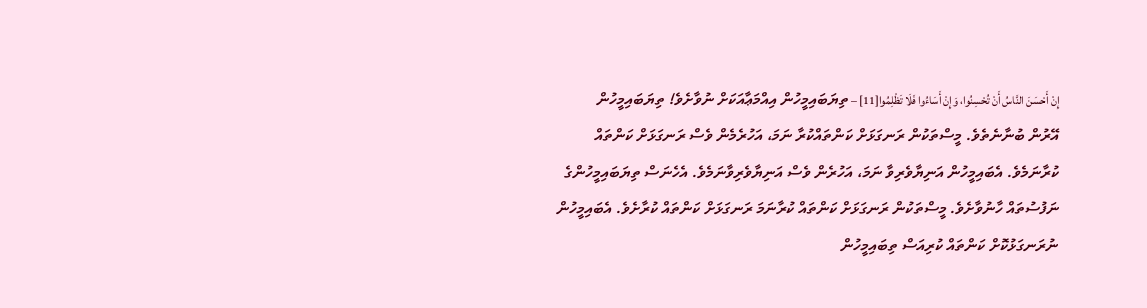إِنْ أَحْسَنَ النَّاسُ أَنْ تُحْسِنُوا، وَإِنْ أَسَاءُوا فَلَا تَظْلِمُوا[11] – ތިޔަބައިމީހުން އިއްމަޢާއަކަށް ނުވާށެވެ! ތިޔަބައިމީހުން އޭރުން ބުނާނެތެވެ. މީސްތަކުން ރަނގަޅަށް ކަންތައްކުރާ ނަމަ، އަހުރެމެން ވެސް ރަނގަޅަށް ކަންތައް ކުރާނަމެވެ. އެބައިމީހުން އަނިޔާވެރިވާ ނަމަ، އަހުރެން ވެސް އަނިޔާވެރިވާނަމެވެ. އެހެނަސް ތިޔަބައިމީހުންގެ ނަފުސުތައް ހާނުވާށެވެ. މީސްތަކުން ރަނގަޅަށް ކަންތައް ކުރާނަމަ ރަނގަޅަށް ކަންތައް ކުރާށެވެ. އެބައިމީހުން ނުރަނގަޅުކޮށް ކަންތައް ކުރިއަސް ތިބައިމީހުން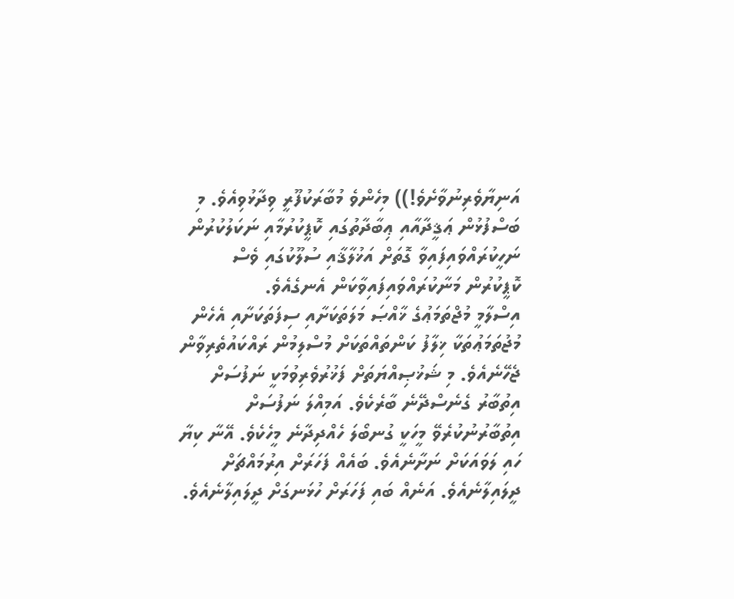އަނިޔާވެރިނުވާށެވެ!)) މިހެންވެ މުބާރަކުފޫރީ ވިދާޅުވިއެވެ. މި ބަސްފުޅުން ޢަޤީދާއާއި ޢިބާދާތުގައި ކޮޕީކުރުމާއި ނަކަލުކުރުން ނަހީކުރައްވައިފައިވާ ގޮތަށް އަޚުލާޤާއި ސުލޫކުގައި ވެސް ކޮޕީކުރުން މަނާކުރައްވައިފައިވާކަން އެނގެއެވެ.
އިސްލާމީ މުޖްތަމަޢުގެ ޚާއްޞަ މަލަތަކަށާއި ސިފަތަކަށާއި އެހެން މުޖުތަމަޢުތަކާ ޚިލާފު ކަންތައްތަކަށް މުސްލިމުން ރައްކައުތެރިވާން ޖެހޭނެއެވެ. މި ޝަޚުޞިއްޔަތަށް ފަޚުރުވެރިވުމަކީ ނަފުސަށް އިތުބާރު ގެނެސްދޭނެ ބާރެކެވެ. އަމިއްލަ ނަފުސަށް އިތުބާރުނުކުރެވޭ މީހަކީ ގުނބޯލަ ހެއްދިދާނެ މީހެކެވެ. އޭނާ ކިޔާ ހައި ލަވައަކަށް ނަށާނެއެވެ. ބައެއް ފަހަރަށް އިރުމައްޗަށް ދީލައިލާނެއެވެ. އަނެއް ބައި ފަހަރަށް ހުޅަނގަށް ދީލައިލާނެއެވެ.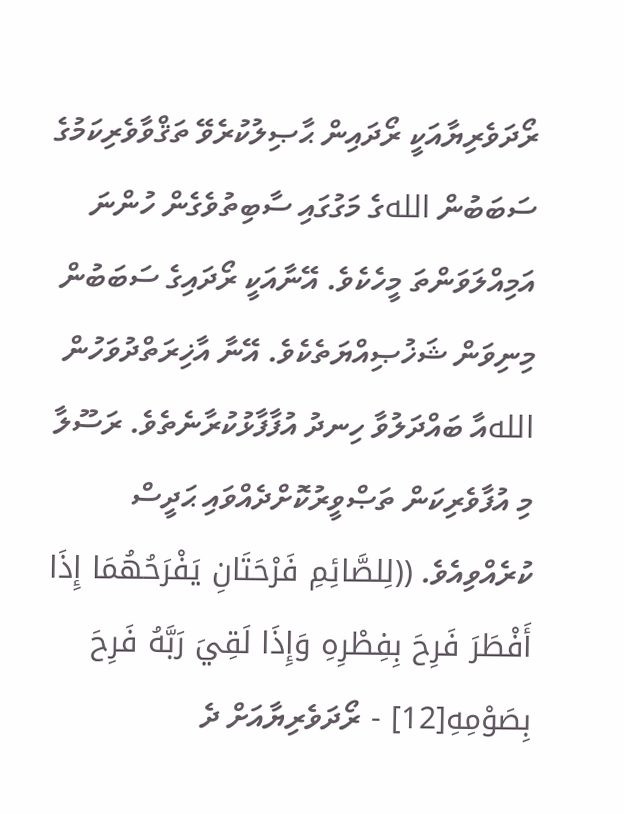ރޯދަވެރިޔާއަކީ ރޯދައިން ޙާޞިލުކުރެވޭ ތަޤްވާވެރިކަމުގެ ސަބަބުން اللهގެ މަގުގައި ސާބިތުވެގެން ހުންނަ އަމިއްލަވަންތަ މީހެކެވެ. އޭނާއަކީ ރޯދައިގެ ސަބަބުން މިނިވަން ޝަޚުޞިއްޔަތެކެވެ. އޭނާ އާޚިރަތްދުވަހުން اللهއާ ބައްދަލުވާ ހިނދު އުފާފާޅުކުރާނެތެވެ. ރަސޫލާ މި އުފާވެރިކަން ތަޞްވީރުކޮށްދެއްވައި ޙަދީސް ކުރެއްވިއެވެ. ((لِلصَّائِمِ فَرْحَتَانِ يَفْرَحُهُمَا إِذَا أَفْطَرَ فَرِحَ بِفِطْرِهِ وَإِذَا لَقِيَ رَبَّهُ فَرِحَ بِصَوْمِهِ[12] - ރޯދަވެރިޔާއަށް ދެ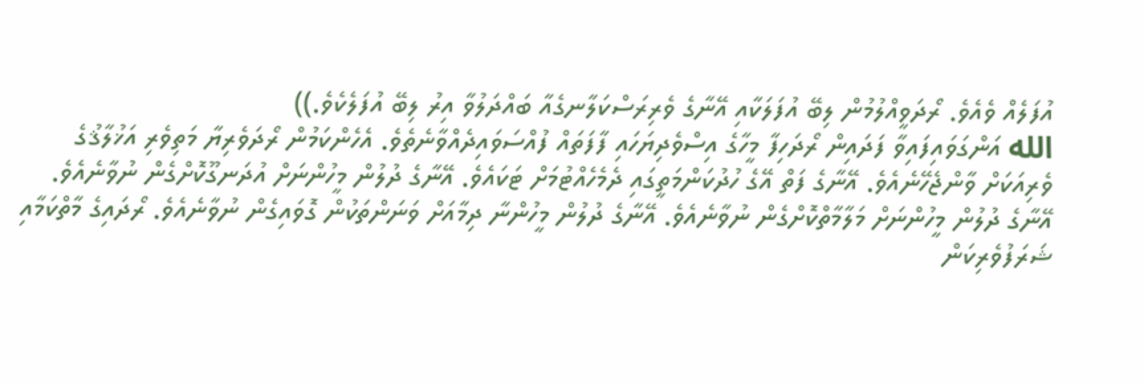އުފަލެއް ވެއެވެ. ރޯދަވީއްލުމުން ލިބޭ އުފަލަކާއި އޭނާގެ ވެރިރަސްކަލާނގެއާ ބައްދަލުވާ އިރު ލިބޭ އުފަލެކެވެ.))
الله އަންގަވައިފައިވާ ފަދައިން ރޯދަހިފާ މީހާގެ އިސްވެދިޔަހައި ފާފަތައް ފުއްސަވައިދެއްވާނެތެވެ. އެހެންކަމުން ރޯދަވެރިޔާ މަތިވެރި އަޚުލާޤުގެ ވެރިއަކަށް ވާންޖެހޭނެއެވެ. އޭނާގެ ފަތް އޭގެ ހުދުކަންމަތީގައި ދެމެހެއްޓުމަށް ޓަކައެވެ. އޭނާގެ ދުލުން މީހުންނަށް އުދަނގޫކޮށްގެން ނުވާނެއެވެ. އޭނާގެ ދުލުން މީހުންނަށް މަލާމާތްކޮށްގެން ނުވާނެއެވެ. އޭނާގެ ދުލުން މީހުންނާ ދިމާއަށް ވަނަންތަކުން ގޮވައިގެން ނުވާނެއެވެ. ރޯދައިގެ މާތްކަމާއި ޝަރަފުވެރިކަން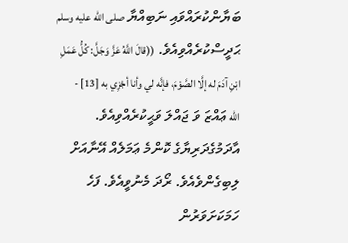ބަޔާންކުރައްވައި ނަބިއްޔާ صلى الله عليه وسلم ޙަދީސްކުރެއްވިއެވެ. ((قالَ اللَّهُ عَزَّ وَجَلَّ: كُلُّ عَمَلِ ابْنِ آدَمَ له إلَّا الصَّوْمَ، فإنَّه لي وأنا أجْزِي به [13] - الله ޢައްޒަ ވަ ޖައްލަ ވަޙީކުރެއްވިއެވެ. އާދަމުގެދަރިޔާގެ ކޮންމެ ޢަމަލެއް އޭނާއަށް ލިބިގެންވެއެވެ. ރޯދަ މެނުވީއެވެ. ފަހެ ހަމަކަށަވަރުން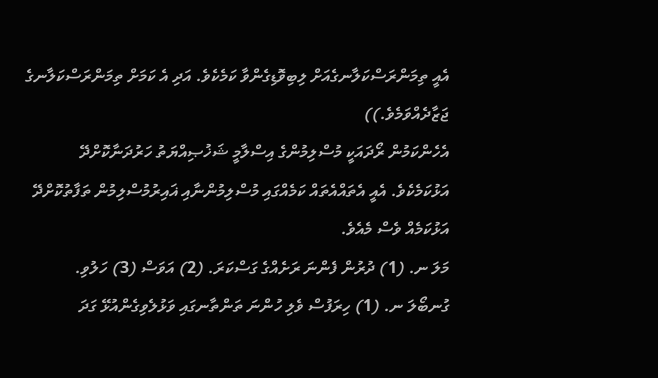އެއީ ތިމަންރަސްކަލާނގެއަށް ލިބިވޮޑިގެންވާ ކަމެކެވެ. އަދި އެ ކަމަށް ތިމަންރަސްކަލާނގެ ޖަޒާދެއްވަމެވެ.))
އެހެންކަމުން ރޯދައަކީ މުސްލިމުންގެ އިސްލާމީ ޝަޚުޞިއްޔަތު ހަރުދަނާކޮށްދޭ އަޅުކަމެކެވެ. އެއީ އެތައްއެތައް ކަމެއްގައި މުސްލިމުންނާއި ޣައިރުމުސްލިމުން ތަފާތުކޮށްދޭ އަޅުކަމެއް ވެސް މެއެވެ.
މަލަ ނ. (1) ދުރުން ފެންނަ ރަށެއްގެ ގަސްކަރަ. (2) އަވަސް (3) ހަލުވި.
ގުނބޯލަ ނ. (1) ހިރަފުސް ވެލި ހުންނަ ތަންތާނގައި ވަޅުލެވިގެންއުޅޭ ގަދަ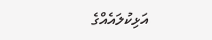އަޅިކުލައެއްގެ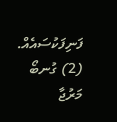ފަނިފަކުސައެއް. (2) ގުނބޯ
މަރުޖާ